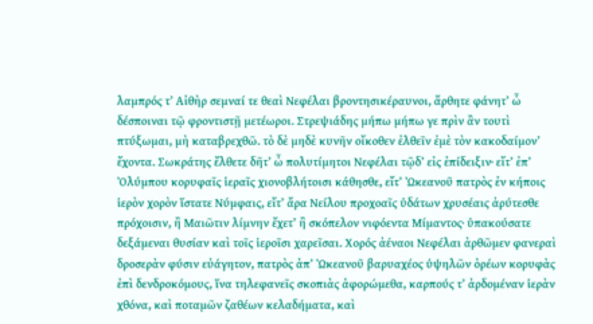λαμπρός τʼ Αἰθὴρ σεμναί τε θεαὶ Νεφέλαι βροντησικέραυνοι, ἄρθητε φάνητʼ ὦ δέσποιναι τῷ φροντιστῇ μετέωροι. Στρεψιάδης μήπω μήπω γε πρὶν ἂν τουτὶ πτύξωμαι, μὴ καταβρεχθῶ. τὸ δὲ μηδὲ κυνῆν οἴκοθεν ἐλθεῖν ἐμὲ τὸν κακοδαίμονʼ ἔχοντα. Σωκράτης ἔλθετε δῆτʼ ὦ πολυτίμητοι Νεφέλαι τῷδʼ εἰς ἐπίδειξιν· εἴτʼ ἐπʼ Ὀλύμπου κορυφαῖς ἱεραῖς χιονοβλήτοισι κάθησθε, εἴτʼ Ὠκεανοῦ πατρὸς ἐν κήποις ἱερὸν χορὸν ἵστατε Νύμφαις, εἴτʼ ἄρα Νείλου προχοαῖς ὑδάτων χρυσέαις ἀρύτεσθε πρόχοισιν, ἢ Μαιῶτιν λίμνην ἔχετʼ ἢ σκόπελον νιφόεντα Μίμαντος· ὑπακούσατε δεξάμεναι θυσίαν καὶ τοῖς ἱεροῖσι χαρεῖσαι. Χορός ἀέναοι Νεφέλαι ἀρθῶμεν φανεραὶ δροσερὰν φύσιν εὐάγητον, πατρὸς ἀπʼ Ὠκεανοῦ βαρυαχέος ὑψηλῶν ὀρέων κορυφὰς ἐπὶ δενδροκόμους, ἵνα τηλεφανεῖς σκοπιὰς ἀφορώμεθα, καρπούς τʼ ἀρδομέναν ἱερὰν χθόνα, καὶ ποταμῶν ζαθέων κελαδήματα, καὶ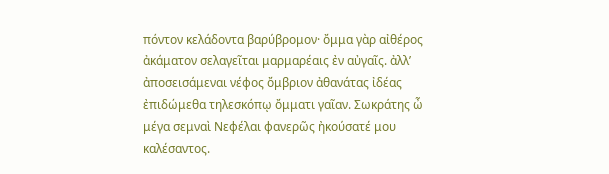πόντον κελάδοντα βαρύβρομον· ὄμμα γὰρ αἰθέρος ἀκάματον σελαγεῖται μαρμαρέαις ἐν αὐγαῖς. ἀλλʼ ἀποσεισάμεναι νέφος ὄμβριον ἀθανάτας ἰδέας ἐπιδώμεθα τηλεσκόπῳ ὄμματι γαῖαν. Σωκράτης ὦ μέγα σεμναὶ Νεφέλαι φανερῶς ἠκούσατέ μου καλέσαντος.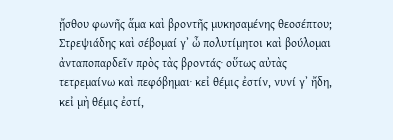ᾔσθου φωνῆς ἅμα καὶ βροντῆς μυκησαμένης θεοσέπτου; Στρεψιάδης καὶ σέβομαί γʼ ὦ πολυτίμητοι καὶ βούλομαι ἀνταποπαρδεῖν πρὸς τὰς βροντάς· οὕτως αὐτὰς τετρεμαίνω καὶ πεφόβημαι· κεἰ θέμις ἐστίν, νυνί γʼ ἤδη, κεἰ μὴ θέμις ἐστί,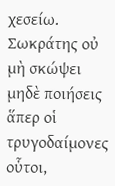χεσείω. Σωκράτης οὐ μὴ σκώψει μηδὲ ποιήσεις ἅπερ οἱ τρυγοδαίμονες οὗτοι,